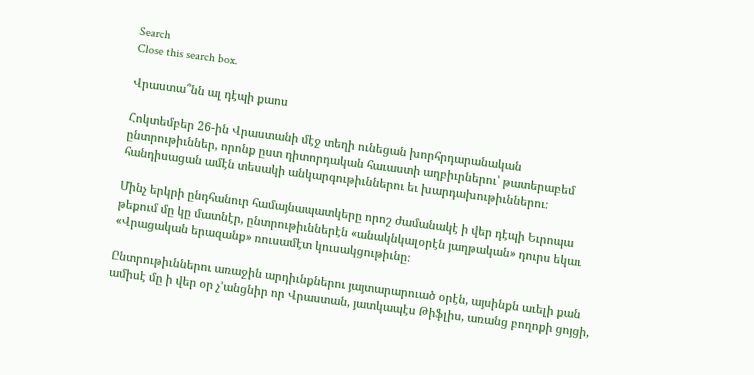Search
Close this search box.

Վրաստա՞նն ալ դէպի քաոս

Հոկտեմբեր 26-ին Վրաստանի մէջ տեղի ունեցան խորհրդարանական ընտրութիւններ, որոնք ըստ դիտորդական հաւաստի աղբիւրներու՝ թատերաբեմ հանդիսացան ամէն տեսակի անկարգութիւններու եւ խարդախութիւններու։

Մինչ երկրի ընդհանուր համայնապատկերը որոշ ժամանակէ ի վեր դէպի Եւրոպա թեքում մը կը մատնէր, ընտրութիւններէն «անակնկալօրէն յաղթական» դուրս եկաւ «Վրացական երազանք» ռուսամէտ կուսակցութիւնը։

Ընտրութիւններու առաջին արդիւնքներու յայտարարուած օրէն, այսինքն աւելի քան ամիսէ մը ի վեր օր չ՚անցնիր որ Վրաստան, յատկապէս Թիֆլիս, առանց բողոքի ցոյցի,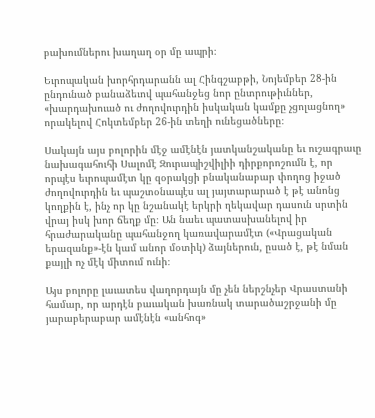բախումներու խաղաղ օր մը ապրի։

Եւրոպական խորհրդարանն ալ Հինգշաբթի, Նոյեմբեր 28-ին ընդունած բանաձեւով պահանջեց նոր ընտրութիւններ,  «խարդախուած ու ժողովուրդին իսկական կամքը չցոլացնող» որակելով Հոկտեմբեր 26-ին տեղի ունեցածները։

Սակայն այս բոլորին մէջ ամէնէն յատկանշականը եւ ուշագրաւը նախագահուհի Սալոմէ Զուրապիշվիլիի դիրքորոշումն է, որ որպէս եւրոպամէտ կը զօրակցի բնականաբար փողոց իջած ժողովուրդին եւ պաշտօնապէս ալ յայտարարած է թէ անոնց կողքին է, ինչ որ կը նշանակէ երկրի ղեկավար դասուն սրտին վրայ իսկ խոր ճեղք մը։ Ան նաեւ պատասխանելով իր հրաժարականը պահանջող կառավարամէտ («Վրացական երազանք»-էն կամ անոր մօտիկ) ձայներուն, ըսած է, թէ նման քայլի ոչ մէկ միտում ունի։

Այս բոլորը լաւատես վաղորդայն մը չեն ներշնչեր Վրաստանի համար, որ արդէն բաւական խառնակ տարածաշրջանի մը յարաբերաբար ամէնէն «անհոգ»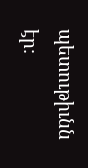պետութիւնն էր։